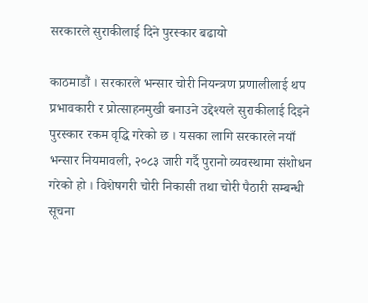सरकारले सुराकीलाई दिने पुरस्कार बढायो

काठमाडौं । सरकारले भन्सार चोरी नियन्त्रण प्रणालीलाई थप प्रभावकारी र प्रोत्साहनमुखी बनाउने उद्देश्यले सुराकीलाई दिइने पुरस्कार रकम वृद्धि गरेको छ । यसका लागि सरकारले नयाँ भन्सार नियमावली, २०८३ जारी गर्दै पुरानो व्यवस्थामा संशोधन गरेको हो । विशेषगरी चोरी निकासी तथा चोरी पैठारी सम्बन्धी सूचना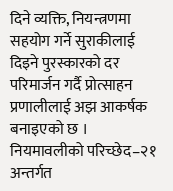दिने व्यक्ति, नियन्त्रणमा सहयोग गर्ने सुराकीलाई दिइने पुरस्कारको दर परिमार्जन गर्दै प्रोत्साहन प्रणालीलाई अझ आकर्षक बनाइएको छ । नियमावलीको परिच्छेद–२१ अन्तर्गत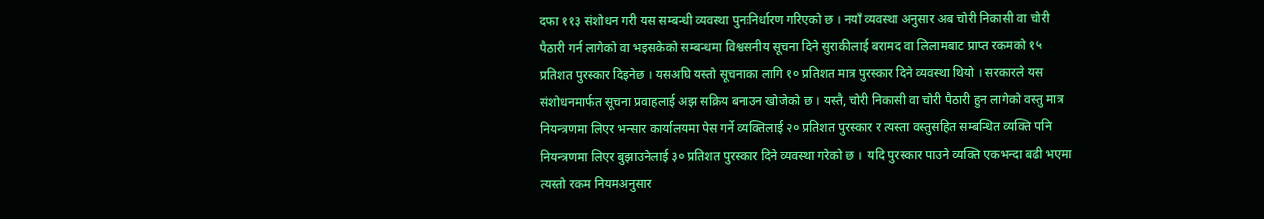दफा ११३ संशोधन गरी यस सम्बन्धी व्यवस्था पुनःनिर्धारण गरिएको छ । नयाँ व्यवस्था अनुसार अब चोरी निकासी वा चोरी पैठारी गर्न लागेको वा भइसकेको सम्बन्धमा विश्वसनीय सूचना दिने सुराकीलाई बरामद वा लिलामबाट प्राप्त रकमको १५ प्रतिशत पुरस्कार दिइनेछ । यसअघि यस्तो सूचनाका लागि १० प्रतिशत मात्र पुरस्कार दिने व्यवस्था थियो । सरकारले यस संशोधनमार्फत सूचना प्रवाहलाई अझ सक्रिय बनाउन खोजेको छ । यस्तै, चोरी निकासी वा चोरी पैठारी हुन लागेको वस्तु मात्र नियन्त्रणमा लिएर भन्सार कार्यालयमा पेस गर्ने व्यक्तिलाई २० प्रतिशत पुरस्कार र त्यस्ता वस्तुसहित सम्बन्धित व्यक्ति पनि नियन्त्रणमा लिएर बुझाउनेलाई ३० प्रतिशत पुरस्कार दिने व्यवस्था गरेको छ ।  यदि पुरस्कार पाउने व्यक्ति एकभन्दा बढी भएमा त्यस्तो रकम नियमअनुसार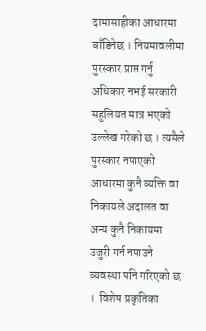दामासाहीका आधारमा बाँडिनेछ । नियमावलीमा पुरस्कार प्राप्त गर्नु अधिकार नभई सरकारी सहुलियत मात्र भएको उल्लेख गरेको छ । त्यसैले पुरस्कार नपाएको आधारमा कुनै व्यक्ति वा निकायले अदालत वा अन्य कुनै निकायमा उजुरी गर्न नपाउने व्यवस्था पनि गरिएको छ ।  विशेष प्रकृतिका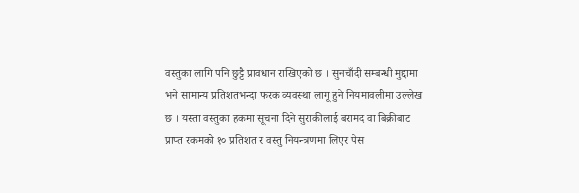वस्तुका लागि पनि छुट्टै प्रावधान राखिएको छ । सुनचाँदी सम्बन्धी मुद्दामा भने सामान्य प्रतिशतभन्दा फरक व्यवस्था लागू हुने नियमावलीमा उल्लेख छ । यस्ता वस्तुका हकमा सूचना दिने सुराकीलाई बरामद वा बिक्रीबाट प्राप्त रकमको १० प्रतिशत र वस्तु नियन्त्रणमा लिएर पेस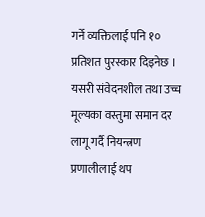गर्ने व्यक्तिलाई पनि १० प्रतिशत पुरस्कार दिइनेछ । यसरी संवेदनशील तथा उच्च मूल्यका वस्तुमा समान दर लागू गर्दै नियन्त्रण प्रणालीलाई थप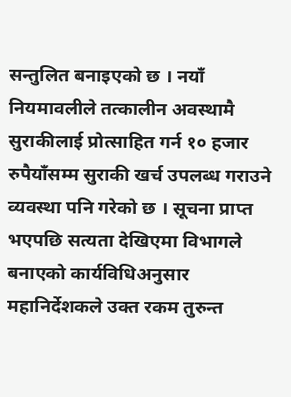सन्तुलित बनाइएको छ । नयाँ नियमावलीले तत्कालीन अवस्थामै सुराकीलाई प्रोत्साहित गर्न १० हजार रुपैयाँसम्म सुराकी खर्च उपलब्ध गराउने व्यवस्था पनि गरेको छ । सूचना प्राप्त भएपछि सत्यता देखिएमा विभागले बनाएको कार्यविधिअनुसार महानिर्देशकले उक्त रकम तुरुन्त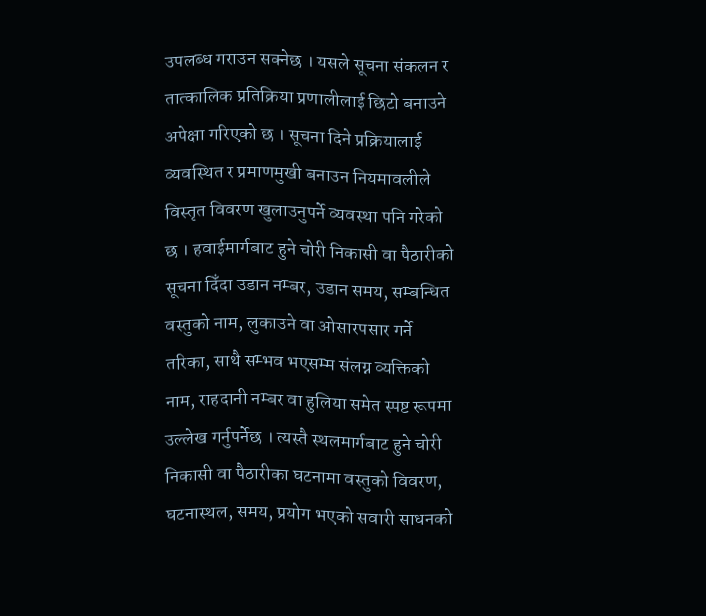उपलब्ध गराउन सक्नेछ । यसले सूचना संकलन र तात्कालिक प्रतिक्रिया प्रणालीलाई छिटो बनाउने अपेक्षा गरिएको छ । सूचना दिने प्रक्रियालाई व्यवस्थित र प्रमाणमुखी बनाउन नियमावलीले विस्तृत विवरण खुलाउनुपर्ने व्यवस्था पनि गरेको छ । हवाईमार्गबाट हुने चोरी निकासी वा पैठारीको सूचना दिँदा उडान नम्बर, उडान समय, सम्बन्धित वस्तुको नाम, लुकाउने वा ओसारपसार गर्ने तरिका, साथै सम्भव भएसम्म संलग्न व्यक्तिको नाम, राहदानी नम्बर वा हुलिया समेत स्पष्ट रूपमा उल्लेख गर्नुपर्नेछ । त्यस्तै स्थलमार्गबाट हुने चोरी निकासी वा पैठारीका घटनामा वस्तुको विवरण, घटनास्थल, समय, प्रयोग भएको सवारी साधनको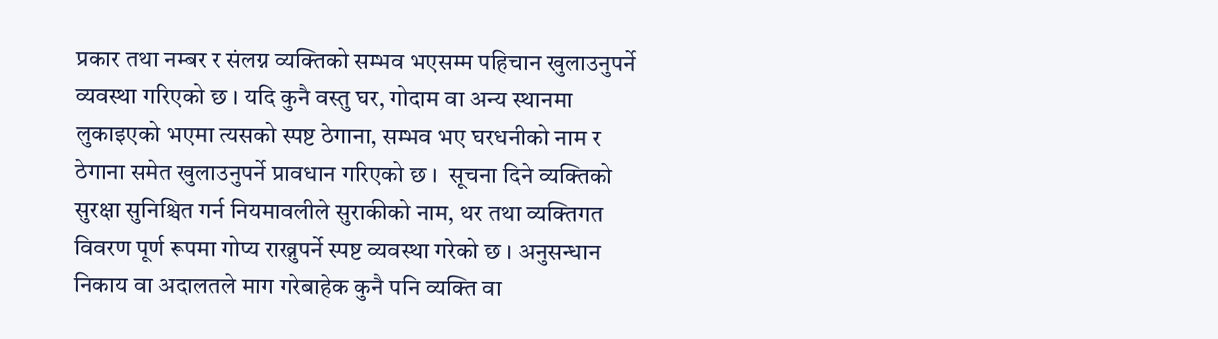प्रकार तथा नम्बर र संलग्न व्यक्तिको सम्भव भएसम्म पहिचान खुलाउनुपर्ने व्यवस्था गरिएको छ । यदि कुनै वस्तु घर, गोदाम वा अन्य स्थानमा लुकाइएको भएमा त्यसको स्पष्ट ठेगाना, सम्भव भए घरधनीको नाम र ठेगाना समेत खुलाउनुपर्ने प्रावधान गरिएको छ ।  सूचना दिने व्यक्तिको सुरक्षा सुनिश्चित गर्न नियमावलीले सुराकीको नाम, थर तथा व्यक्तिगत विवरण पूर्ण रूपमा गोप्य राख्नुपर्ने स्पष्ट व्यवस्था गरेको छ । अनुसन्धान निकाय वा अदालतले माग गरेबाहेक कुनै पनि व्यक्ति वा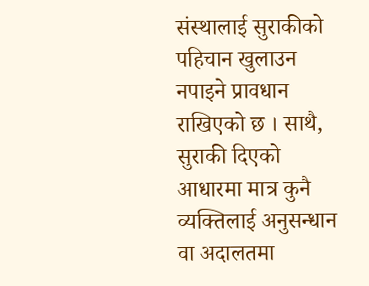संस्थालाई सुराकीको पहिचान खुलाउन नपाइने प्रावधान राखिएको छ । साथै, सुराकी दिएको आधारमा मात्र कुनै व्यक्तिलाई अनुसन्धान वा अदालतमा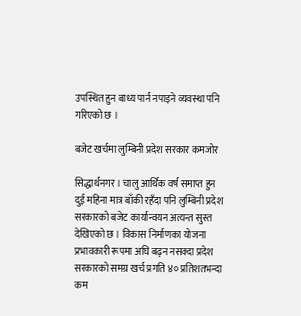उपस्थित हुन बाध्य पार्न नपाइने व्यवस्था पनि गरिएको छ ।

बजेट खर्चमा लुम्बिनी प्रदेश सरकार कमजोर

सिद्धार्थनगर । चालु आर्थिक वर्ष समाप्त हुन दुई महिना मात्र बाँकी रहँदा पनि लुम्बिनी प्रदेश सरकारको बजेट कार्यान्वयन अत्यन्त सुस्त देखिएको छ । विकास निर्माणका योजना प्रभावकारी रूपमा अघि बढ्न नसक्दा प्रदेश सरकारको समग्र खर्च प्रगति ४० प्रतिशतभन्दा कम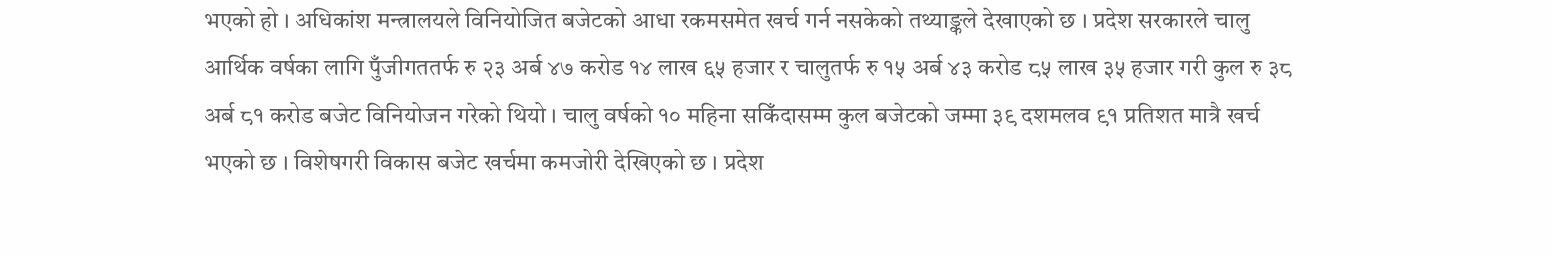भएको हो । अधिकांश मन्त्रालयले विनियोजित बजेटको आधा रकमसमेत खर्च गर्न नसकेको तथ्याङ्कले देखाएको छ । प्रदेश सरकारले चालु आर्थिक वर्षका लागि पुँजीगततर्फ रु २३ अर्ब ४७ करोड १४ लाख ६५ हजार र चालुतर्फ रु १५ अर्ब ४३ करोड ८५ लाख ३५ हजार गरी कुल रु ३८ अर्ब ८१ करोड बजेट विनियोजन गरेको थियो । चालु वर्षको १० महिना सकिँदासम्म कुल बजेटको जम्मा ३९ दशमलव ९१ प्रतिशत मात्रै खर्च भएको छ । विशेषगरी विकास बजेट खर्चमा कमजोरी देखिएको छ । प्रदेश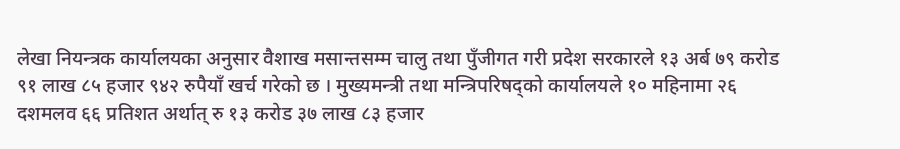लेखा नियन्त्रक कार्यालयका अनुसार वैशाख मसान्तसम्म चालु तथा पुँजीगत गरी प्रदेश सरकारले १३ अर्ब ७९ करोड ९१ लाख ८५ हजार ९४२ रुपैयाँ खर्च गरेको छ । मुख्यमन्त्री तथा मन्त्रिपरिषद्को कार्यालयले १० महिनामा २६ दशमलव ६६ प्रतिशत अर्थात् रु १३ करोड ३७ लाख ८३ हजार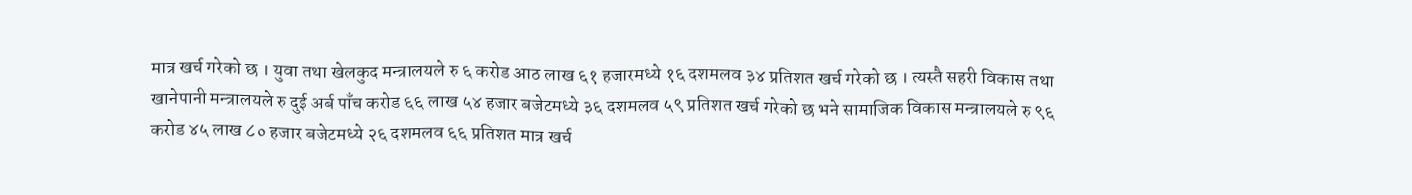मात्र खर्च गरेको छ । युवा तथा खेलकुद मन्त्रालयले रु ६ करोड आठ लाख ६१ हजारमध्ये १६ दशमलव ३४ प्रतिशत खर्च गरेको छ । त्यस्तै सहरी विकास तथा खानेपानी मन्त्रालयले रु दुई अर्ब पाँच करोड ६६ लाख ५४ हजार बजेटमध्ये ३६ दशमलव ५९ प्रतिशत खर्च गरेको छ भने सामाजिक विकास मन्त्रालयले रु ९६ करोड ४५ लाख ८० हजार बजेटमध्ये २६ दशमलव ६६ प्रतिशत मात्र खर्च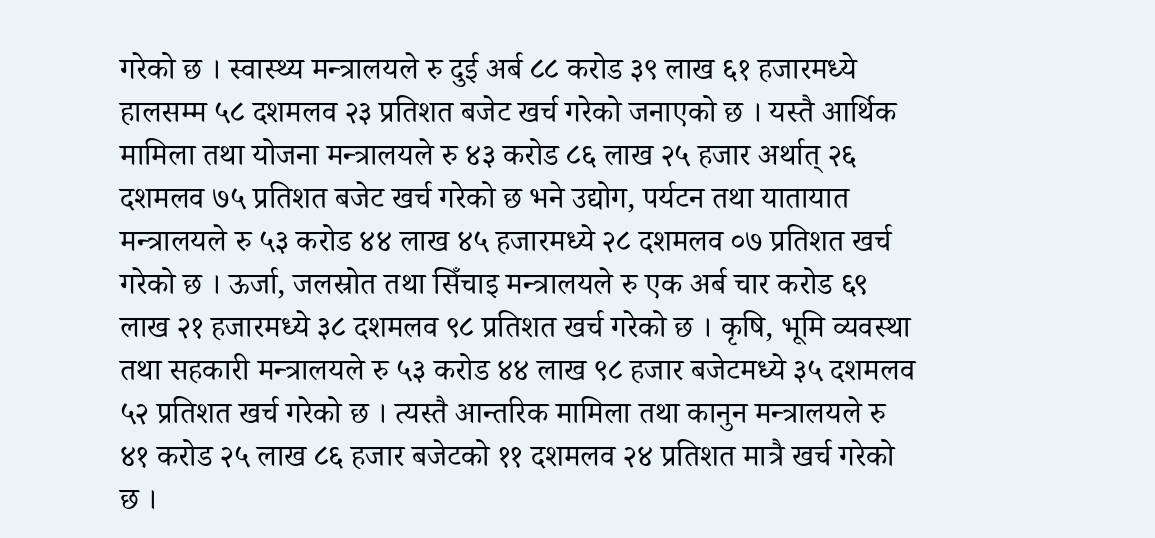गरेको छ । स्वास्थ्य मन्त्रालयले रु दुई अर्ब ८८ करोड ३९ लाख ६१ हजारमध्ये हालसम्म ५८ दशमलव २३ प्रतिशत बजेट खर्च गरेको जनाएको छ । यस्तै आर्थिक मामिला तथा योजना मन्त्रालयले रु ४३ करोड ८६ लाख २५ हजार अर्थात् २६ दशमलव ७५ प्रतिशत बजेट खर्च गरेको छ भने उद्योग, पर्यटन तथा यातायात मन्त्रालयले रु ५३ करोड ४४ लाख ४५ हजारमध्ये २८ दशमलव ०७ प्रतिशत खर्च गरेको छ । ऊर्जा, जलस्रोत तथा सिँचाइ मन्त्रालयले रु एक अर्ब चार करोड ६९ लाख २१ हजारमध्ये ३८ दशमलव ९८ प्रतिशत खर्च गरेको छ । कृषि, भूमि व्यवस्था तथा सहकारी मन्त्रालयले रु ५३ करोड ४४ लाख ९८ हजार बजेटमध्ये ३५ दशमलव ५२ प्रतिशत खर्च गरेको छ । त्यस्तै आन्तरिक मामिला तथा कानुन मन्त्रालयले रु ४१ करोड २५ लाख ८६ हजार बजेटको ११ दशमलव २४ प्रतिशत मात्रै खर्च गरेको छ ।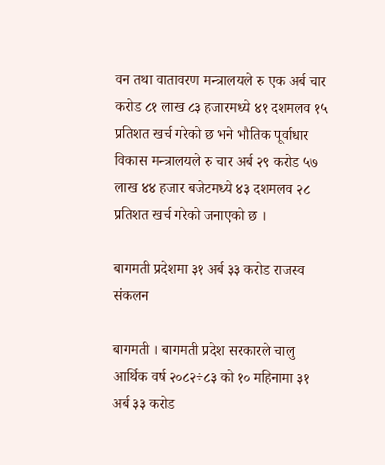वन तथा वातावरण मन्त्रालयले रु एक अर्ब चार करोड ८१ लाख ८३ हजारमध्ये ४१ दशमलव १५ प्रतिशत खर्च गरेको छ भने भौतिक पूर्वाधार विकास मन्त्रालयले रु चार अर्ब २९ करोड ५७ लाख ४४ हजार बजेटमध्ये ४३ दशमलव २८ प्रतिशत खर्च गरेको जनाएको छ ।

बागमती प्रदेशमा ३१ अर्ब ३३ करोड राजस्व संकलन

बागमती । बागमती प्रदेश सरकारले चालु आर्थिक वर्ष २०८२÷८३ को १० महिनामा ३१ अर्ब ३३ करोड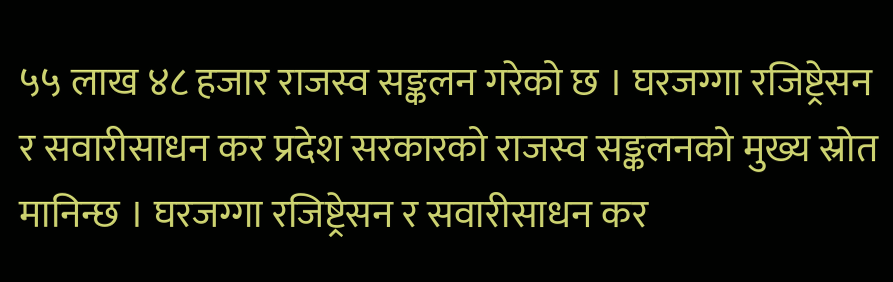५५ लाख ४८ हजार राजस्व सङ्कलन गरेको छ । घरजग्गा रजिष्ट्रेसन र सवारीसाधन कर प्रदेश सरकारको राजस्व सङ्कलनको मुख्य स्रोत मानिन्छ । घरजग्गा रजिष्ट्रेसन र सवारीसाधन कर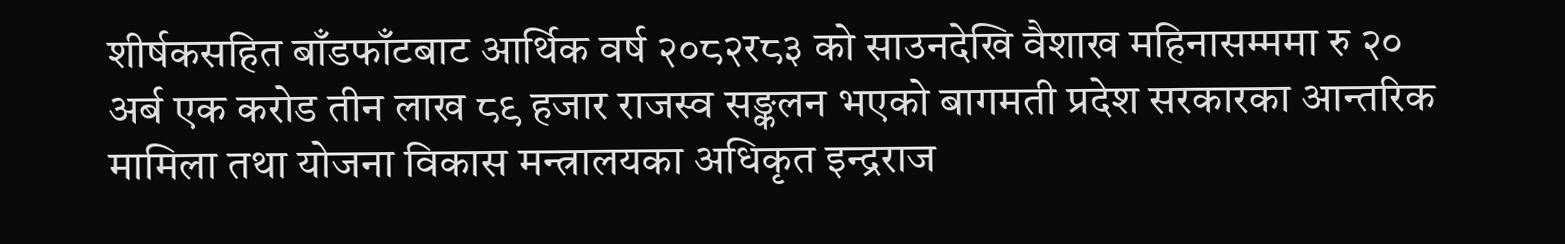शीर्षकसहित बाँडफाँटबाट आर्थिक वर्ष २०८२र८३ को साउनदेखि वैशाख महिनासम्ममा रु २० अर्ब एक करोड तीन लाख ८९ हजार राजस्व सङ्कलन भएको बागमती प्रदेश सरकारका आन्तरिक मामिला तथा योजना विकास मन्त्रालयका अधिकृत इन्द्रराज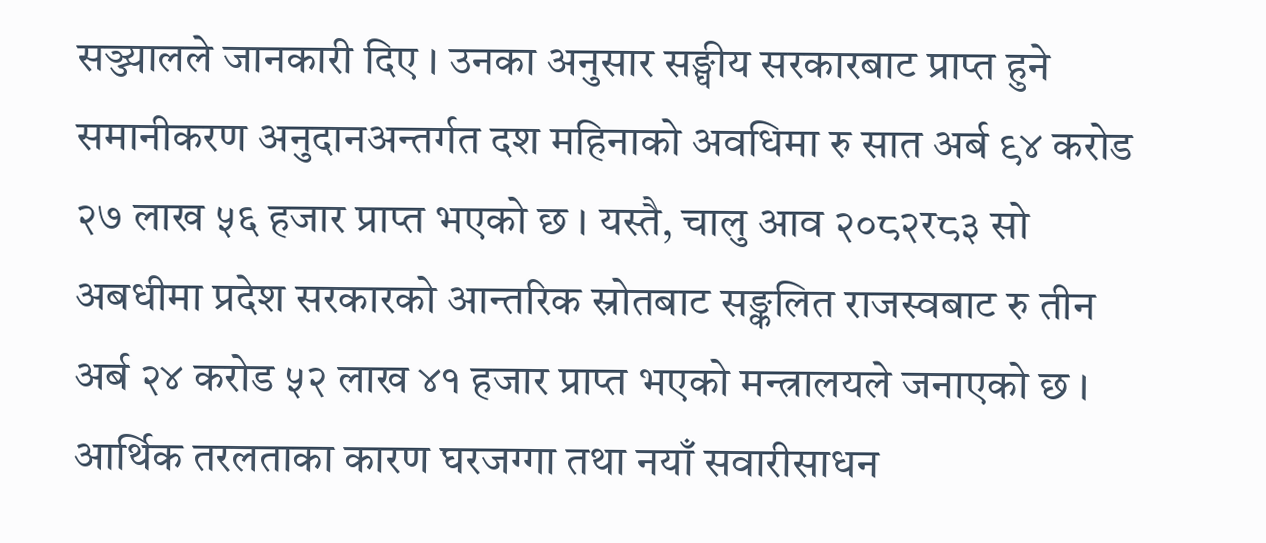सञ्ज्यालले जानकारी दिए । उनका अनुसार सङ्घीय सरकारबाट प्राप्त हुने समानीकरण अनुदानअन्तर्गत दश महिनाको अवधिमा रु सात अर्ब ९४ करोड २७ लाख ५६ हजार प्राप्त भएको छ । यस्तै, चालु आव २०८२र८३ सो अबधीमा प्रदेश सरकारको आन्तरिक स्रोतबाट सङ्कलित राजस्वबाट रु तीन अर्ब २४ करोड ५२ लाख ४१ हजार प्राप्त भएको मन्त्रालयले जनाएको छ ।  आर्थिक तरलताका कारण घरजग्गा तथा नयाँ सवारीसाधन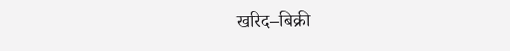खरिद–बिक्री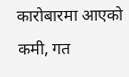कारोबारमा आएको कमी, गत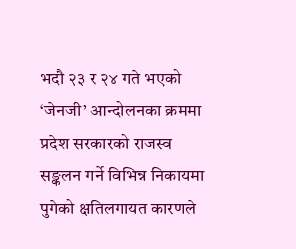भदौ २३ र २४ गते भएको ‘जेनजी’ आन्दोलनका क्रममा प्रदेश सरकारको राजस्व सङ्कलन गर्ने विभिन्न निकायमा पुगेको क्षतिलगायत कारणले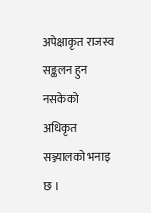अपेक्षाकृत राजस्व सङ्कलन हुन नसकेको अधिकृत सञ्ज्यालको भनाइ छ ।